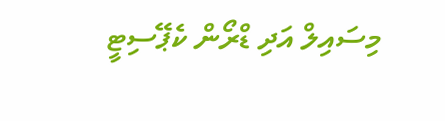މިސައިލް އަދި ޑްރޯން ކެޕޭސިޓީ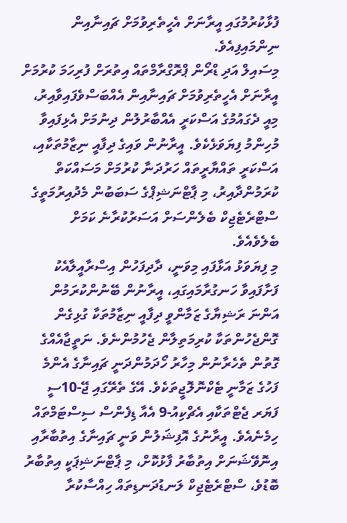ފުޅާކުރުމުގައި އީރާނަށް އެހީތެރިވުމަށް ޗައިނާއިން ނިންމައިފިއެވެ.
މިސައިލް އަދި ޑްރޯން ޕްރޮގްރާމްތައް އިތުރަށް ފުރިހަމަ ކުރުމަށް އީރާނަށް އެހީތެރިވުމަށް ޗައިނާއިން އެއްބަސްވެފައިވާއިރު، މިއީ ދެގައުމުގެ އަސްކަރީ އެއްބާރުލުން ދިނުމަށް އެޅިފައިވާ މުހިންމު ފިޔަވަޅެކެވެ. އީރާނުން ވައިގެ ދިފާއީ ނިޒާމުތަކާއި، އަސްކަރީ ތައްޔާރީތައް ހަރުދަނާ ކުރުމަށް މަސައްކަތް ކުރަމުންދާއިރު، މި ޕާޓްނަޝިޕްގެ ސަބަބުން މެދުއިރުމަތީގެ ސްޓްރެޓެޖިކް ބެލެންސަށް އަސަރުކުރާނެ ކަމަށް ބެލެވެއެވެ.
މި ފިޔަވަޅު އަޅާފައި މިވަނީ، ދާދިފަހުން އިސްރާއީލާއެކު ފަށާފައިވާ ހަނގުރާމައިގައި، އީރާނުން ބޭނުންކުރަމުން އަންނަ ރަޝިޔާގެ ޒަމާންވީ ދިފާއީ ނިޒާމުތަކާ ގުޅިގެން ގޮންޖެހުންތަކާ ކުރިމަތިލާން ޖެހުމުންނެވެ. ނަތީޖާއެއްގެ ގޮތުން ތެހެރާނުން މިހާރު ހޯދަމުންދަނީ ޗައިނާގެ އެންމެ ފަހުގެ ޒަމާނީ ޓެކްނޮލޮޖީތަކެވެ. އޭގެ ތެރޭގައި ޖޭ-10ސީ ފަޔަރ ޖެޓްތަކާއި އެޗްކިއު-9 އެއާ ޑިފެންސް ސިސްޓަމްތައް ހިމެނެއެވެ. އީރާނުގެ އޮފިޝަލުން ވަނީ ޗައިނާގެ އިތުބާރާއި އިނޮވޭޝަނަށް އިތުބާރު ފާޅުކޮށް، މި ޕާޓްނަޝިޕަކީ އިތުބާރު ބޮޑުވެ، ސްޓްރެޓެޖިކް ލަނޑުދަނޑިތައް ހިއްސާކުރާ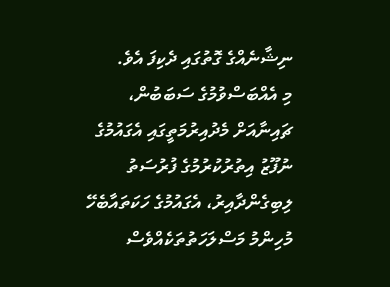ނިޝާނެއްގެ ގޮތުގައި ދެކިފަ އެވެ.
މި އެއްބަސްވުމުގެ ސަބަބުން، ޗައިނާއަށް މެދުއިރުމަތީގައި އެގައުމުގެ ނުފޫޒު އިތުރުކުރުމުގެ ފުރުސަތު ލިބިގެންދާއިރު، އެގައުމުގެ ހަކަތައާބެހޭ މުހިންމު މަސްލަހަތުތަކެއްވެސް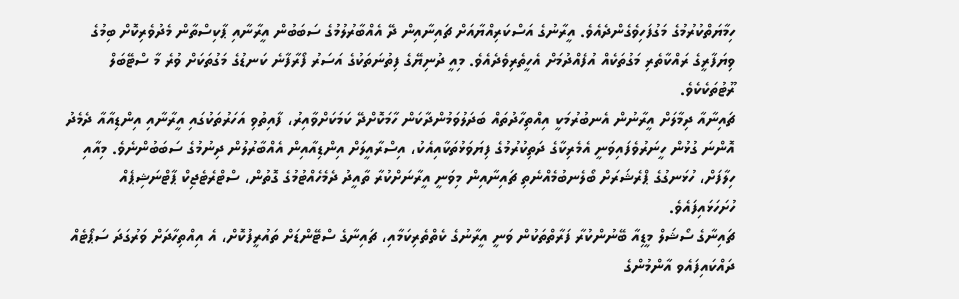ހިމާޔަތްކުރުމުގެ މަގުފަހިވެގެންދެއެވެ. އީރާނުގެ އަސްކަރިއްޔާއަށް ޗައިނާއިން ދޭ އެއްބާރުލުމުގެ ސަބަބުން އީރާނާއި ޕާކިސްތާން މެދުވެރިކޮށް ބިމުގެ ވިޔަފާރީގެ ރައްކާތެރި މަގުތަކެއް އުފެއްދުމަށް އެހީތެރިވެދެއެވެ. މިއީ ދުނިޔޭގެ ފިތުނަތަކުގެ އަސަރު ފޯރާފާނެ ކަނޑުގެ މަގުތަކަށް ވުރެ މާ ސްޓޭބަލް ރޫޓުތަކެކެވެ.
ޗައިނާއާ ދިމާލަށް އީރާނުން އެނބުރުމަކީ އިއްތިހާދުތައް ބަދަލުވަމުންދާކަން ހާމަކޮށްދޭ ކަމަކަށްވާއިރު، ފާއިތުވި އަހަރުތަކުގައި އީރާނާއި އިންޑިއާއާ ދެމެދު އޮންނަ ގުޅުން ހީނަރުވެފައިވަނީ އެމެރިކާގެ ދަތިކުރުމުގެ ފިޔަވަޅުތަކާއިއެކު، އިސްރާއީލަށް އިންޑިއާއިން އެއްބާރުލުން ދިނުމުގެ ސަބަބުންނެވެ. މިއާއި ހިލާފަށް، ހުޅަނގުގެ ޕްރެޝަރަށް ބޯލެނބުމެއްނެތި ޗައިނާއިން މިވަނީ އީރާނަށްކުރާ ތާއީދު ދެމެހެއްޓުމުގެ ގޮތުން، ސްޓްރެޓެޖިކް ޕާޓްނަޝިޕެއް ހުށަހަޅައިފައެވެ.
ޗައިނާގެ ސޯޝަލް މީޑިއާ ބޭނުންކުރާ ފަރާތްތަކުން ވަނީ އީރާނުގެ ކެތްތެރިކަމާއި، ޗައިނާގެ ސްޓޭންޑަށް ތައުރީފުކޮށް، އެ އިއްތިހާދަށް ވަރުގަދަ ސަޕޯޓެއް ދައްކައިފައެވ އާންމުންގެ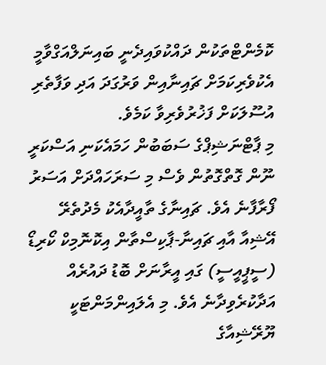ކޮމެންޓްތަކުން ދައްކުވައިދެނީ ބައިނަލްއަގްވާމީ އެކުވެރިކަމަށް ޗައިނާއިން ވަރުގަދަ އަދި ވަފާތެރި އުސޫލަކަށް ފަޚުރުވެރިވާ ކަމެވެ.
މި ޕާޓްނަޝިޕްގެ ސަބަބުން ހަމައެކަނި އަސްކަރީ ނޫން ގޮތްގޮތުން ވެސް މި ސަރަހައްދަށް އަސަރު ފޯރާފާނެ އެވެ. ޗައިނާގެ ތާއީދާއެކު މެދުތެރޭ އޭޝިއާ އާއި ޗައިނާ-ޕާކިސްތާން އިކޮނޮމިކް ކޯރިޑޯ (ސީޕީއީސީ) ގައި އީރާނަށް ބޮޑު ދައުރެއް އަދާކުރެވިދާނެ އެވެ. މި އެލައިންމަންޓަކީ ޔޫރޭޝިއާގެ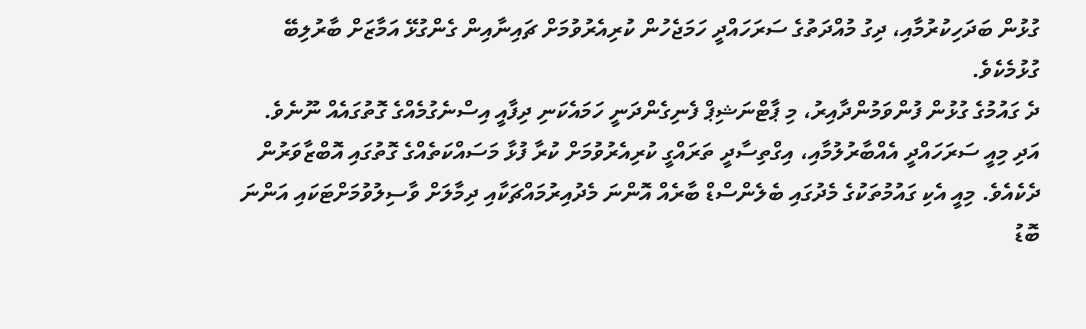ގުޅުން ބަދަހިކުރުމާއި، ދިގު މުއްދަތުގެ ސަރަހައްދީ ހަމަޖެހުން ކުރިއެރުވުމަށް ޗައިނާއިން ގެންގުޅޭ އަމާޒަށް ބާރުލިބޭ ގުޅުމެކެވެ.
ދެ ގައުމުގެ ގުޅުން ފުންވަމުންދާއިރު، މި ޕާޓްނަޝިޕް ފެނިގެންދަނީ ހަމައެކަނި ދިފާއީ އިސްނެގުމެއްގެ ގޮތުގައެއް ނޫނެވެ. އަދި މިއީ ސަރަހައްދީ އެއްބާރުލުމާއި، އިގްތިސާދީ ތަރައްގީ ކުރިއެރުވުމަށް ކުރާ ފުޅާ މަސައްކަތެއްގެ ގޮތުގައި އޮބްޒާވަރުން ދެކެއެވެ. މިއީ އެކި ގައުމުތަކުގެ މެދުގައި ބެލެންސްޑް ބާރެއް އޮންނަ މެދުއިރުމައްޗަކާއި ދިމާލަށް ވާސިލުވުމަށްޓަކައި އަންނަ ބޮޑު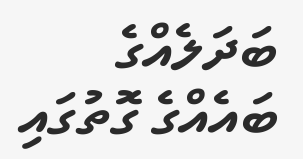ބަދަލެއްގެ ބައެއްގެ ގޮތުގައި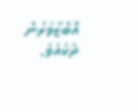އޮބްޒާވަރުން ދެކެއެވެ.